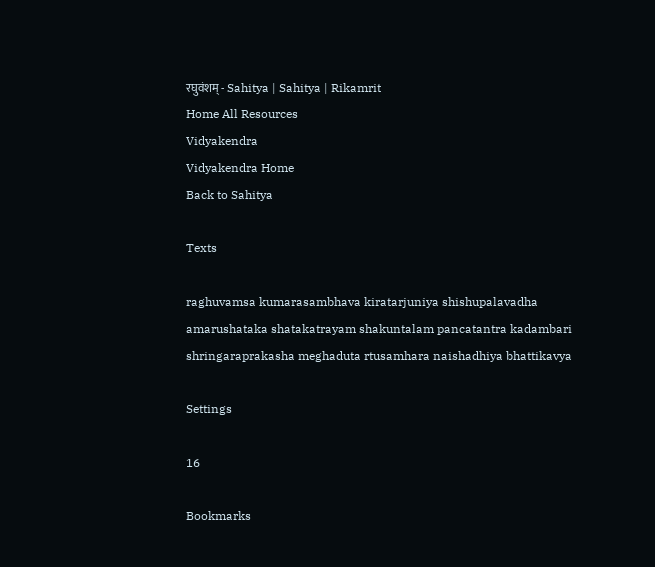रघुवंशम् - Sahitya | Sahitya | Rikamrit
Home All Resources
Vidyakendra
Vidyakendra Home
Back to Sahitya

Texts

raghuvamsa kumarasambhava kiratarjuniya shishupalavadha amarushataka shatakatrayam shakuntalam pancatantra kadambari shringaraprakasha meghaduta rtusamhara naishadhiya bhattikavya

Settings

16

Bookmarks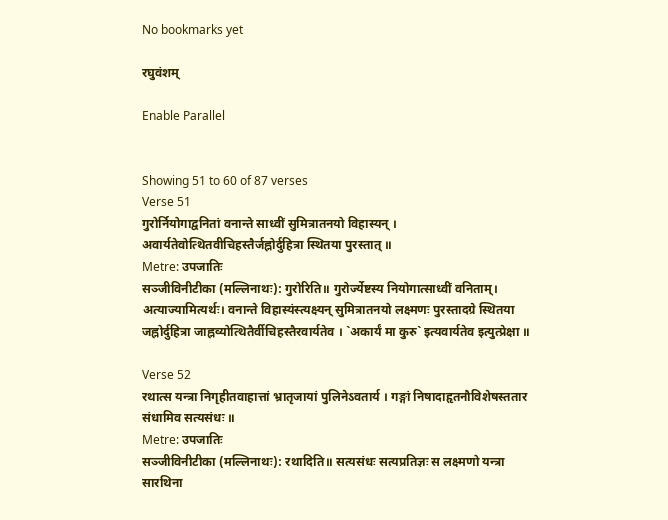No bookmarks yet

रघुवंशम्

Enable Parallel


Showing 51 to 60 of 87 verses
Verse 51
गुरोर्नियोगाद्वनितां वनान्ते साध्वीं सुमित्रातनयो विहास्यन् । अवार्यतेवोत्थितवीचिहस्तैर्जह्नोर्दुहित्रा स्थितया पुरस्तात् ॥
Metre: उपजातिः
सञ्जीविनीटीका (मल्लिनाथः): गुरोरिति॥ गुरोर्ज्येष्टस्य नियोगात्साध्वीं वनिताम्। अत्याज्यामित्यर्थः। वनान्ते विहास्यंस्त्यक्ष्यन् सुमित्रातनयो लक्ष्मणः पुरस्तादग्रे स्थितया जह्नोर्दुहित्रा जाह्नव्योत्थितैर्वीचिहस्तैरवार्यतेव । `अकार्यं मा कुरु` इत्यवार्यतेव इत्युत्प्रेक्षा ॥

Verse 52
रथात्स यन्त्रा निगृहीतवाहात्तां भ्रातृजायां पुलिनेऽवतार्य । गङ्गां निषादाहृतनौविशेषस्ततार संधामिव सत्यसंधः ॥
Metre: उपजातिः
सञ्जीविनीटीका (मल्लिनाथः): रथादिति॥ सत्यसंधः सत्यप्रतिज्ञः स लक्ष्मणो यन्त्रा सारथिना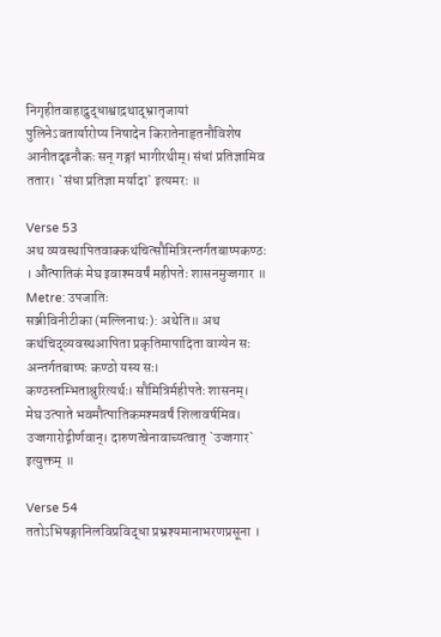निगृहीतवाहाद्रुद्धाश्वाद्रथाद्भ्रातृजायां पुलिनेऽवतार्यारोप्य निषादेन किरातेनाहृतनौविशेष आनीतदृढनौकः सन् गङ्गां भागीरथीम्। संधां प्रतिज्ञामिव ततार। `संधा प्रतिज्ञा मर्यादा` इत्यमरः ॥

Verse 53
अथ व्यवस्थापितवाक्कथंचित्सौमित्रिरन्तर्गतबाष्पकण्ठः । औत्पातिकं मेघ इवाश्मवर्षं महीपतेः शासनमुज्जगार ॥
Metre: उपजातिः
सञ्जीविनीटीका (मल्लिनाथः): अथेति॥ अथ कथंचिद्व्यवस्थआपिता प्रकृतिमापादिता वाग्येन सः अन्तर्गतबाष्पः कण्ठो यस्य सः। कण्ठस्तम्भिताश्रुरित्यर्थः। सौमित्रिर्महीपतेः शासनम्। मेघ उत्पाते भवमौत्पातिकमश्मवर्षं शिलावर्षमिव। उज्जगारोद्गीर्णवान्। दारुणत्वेनावाच्यत्वात् `उज्जगार` इत्युक्तम् ॥

Verse 54
ततोऽभिषङ्गानिलविप्रविद्धा प्रभ्रश्यमानाभरणप्रसूना ।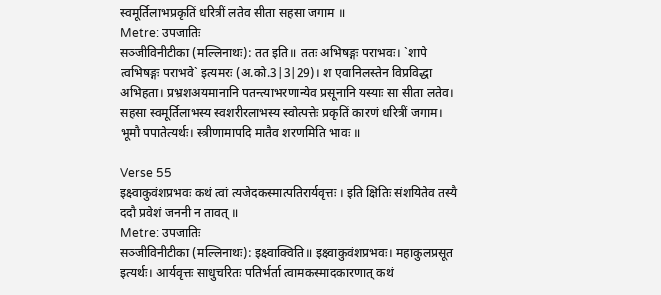स्वमूर्तिलाभप्रकृतिं धरित्रीं लतेव सीता सहसा जगाम ॥
Metre: उपजातिः
सञ्जीविनीटीका (मल्लिनाथः): तत इति॥ ततः अभिषङ्गः पराभवः। `शापे त्वभिषङ्गः पराभवे` इत्यमरः (अ.को.3|3|29)। श एवानिलस्तेन विप्रविद्धा अभिहता। प्रभ्रशअयमानानि पतन्त्याभरणान्येव प्रसूनानि यस्याः सा सीता लतेव। सहसा स्वमूर्तिलाभस्य स्वशरीरलाभस्य स्वोत्पत्तेः प्रकृतिं कारणं धरित्रीं जगाम। भूमौ पपातेत्यर्थः। स्त्रीणामापदि मातैव शरणमिति भावः ॥

Verse 55
इक्ष्वाकुवंशप्रभवः कथं त्वां त्यजेदकस्मात्पतिरार्यवृत्तः । इति क्षितिः संशयितेव तस्यै ददौ प्रवेशं जननी न तावत् ॥
Metre: उपजातिः
सञ्जीविनीटीका (मल्लिनाथः): इक्ष्वाक्विति॥ इक्ष्वाकुवंशप्रभवः। महाकुलप्रसूत इत्यर्थः। आर्यवृत्तः साधुचरितः पतिर्भर्ता त्वामकस्मादकारणात् कथं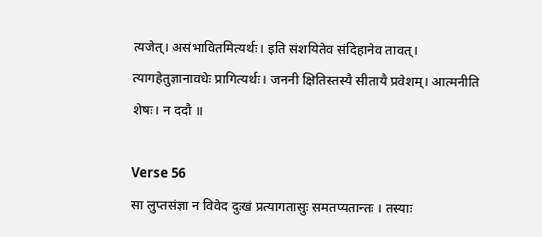त्यजेत्। असंभावितमित्यर्थः। इति संशयितेव संदिहानेव तावत्। त्यागहेतुज्ञानावधेः प्रागित्यर्थः। जननी क्षितिस्तस्यै सीतायै प्रवेशम्। आत्मनीति शेषः। न ददौ ॥

Verse 56
सा लुप्तसंज्ञा न विवेद दुःखं प्रत्यागतासुः समतप्यतान्तः । तस्याः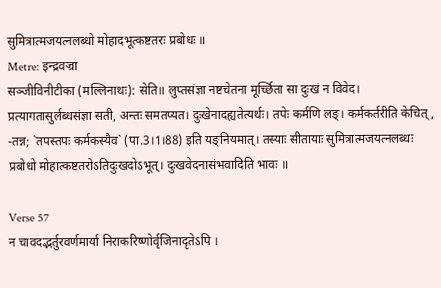सुमित्रात्मजयत्नलब्धो मोहादभूत्कष्टतरः प्रबोधः ॥
Metre: इन्द्रवज्रा
सञ्जीविनीटीका (मल्लिनाथः): सेति॥ लुप्तसंज्ञा नष्टचेतना मूर्च्छिता सा दुःखं न विवेद। प्रत्यागतासुर्लब्धसंज्ञा सती, अन्तः समतप्यत। दुःखेनादह्यतेत्यर्थः। तपेः कर्मणि लङ्। कर्मकर्तरीति केचित्, -तन्न; `तपस्तपः कर्मकस्यैव` (पा.3।1।88) इति यङ्नियमात्। तस्याः सीतायाः सुमित्रात्मजयत्नलब्धः प्रबोधो मोहात्कष्टतरोऽतिदुःखदोऽभूत्। दुःखवेदनासंभवादिति भावः ॥

Verse 57
न चावदद्भर्तुरवर्णमार्या निराकरिष्णोर्वृजिनादृतेऽपि ।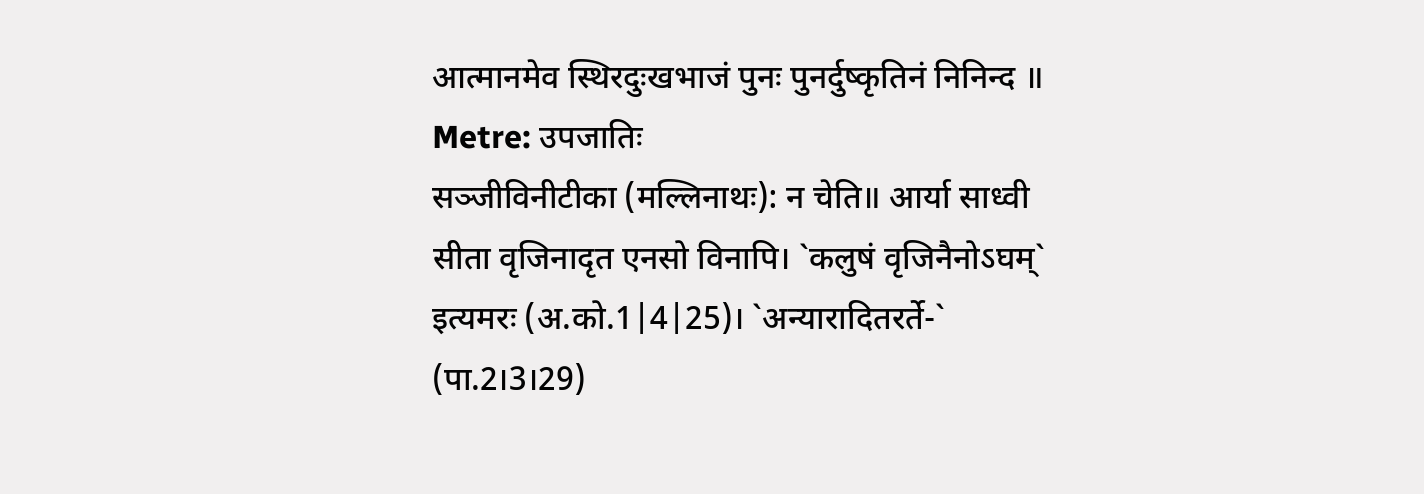आत्मानमेव स्थिरदुःखभाजं पुनः पुनर्दुष्कृतिनं निनिन्द ॥
Metre: उपजातिः
सञ्जीविनीटीका (मल्लिनाथः): न चेति॥ आर्या साध्वी सीता वृजिनादृत एनसो विनापि। `कलुषं वृजिनैनोऽघम्` इत्यमरः (अ.को.1|4|25)। `अन्यारादितरर्ते-` (पा.2।3।29)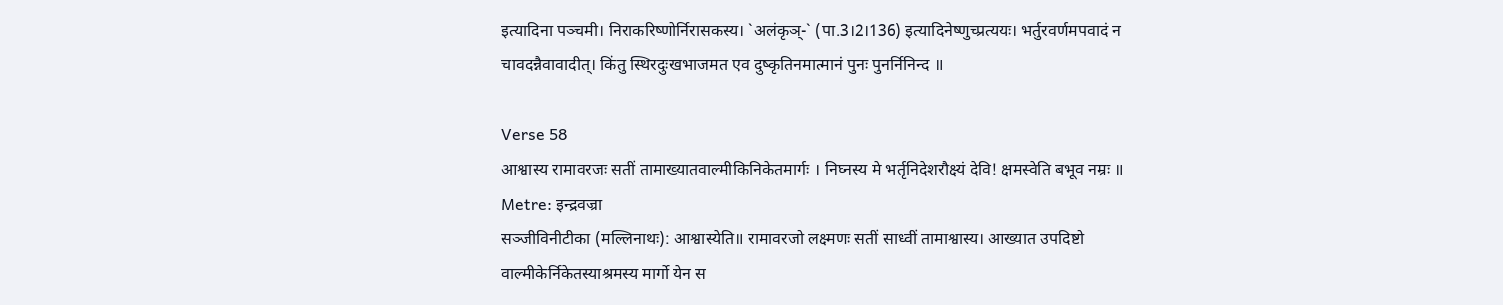इत्यादिना पञ्चमी। निराकरिष्णोर्निरासकस्य। `अलंकृञ्-` (पा.3।2।136) इत्यादिनेष्णुच्प्रत्ययः। भर्तुरवर्णमपवादं न चावदन्नैवावादीत्। किंतु स्थिरदुःखभाजमत एव दुष्कृतिनमात्मानं पुनः पुनर्निनिन्द ॥

Verse 58
आश्वास्य रामावरजः सतीं तामाख्यातवाल्मीकिनिकेतमार्गः । निघ्नस्य मे भर्तृनिदेशरौक्ष्यं देवि! क्षमस्वेति बभूव नम्रः ॥
Metre: इन्द्रवज्रा
सञ्जीविनीटीका (मल्लिनाथः): आश्वास्येति॥ रामावरजो लक्ष्मणः सतीं साध्वीं तामाश्वास्य। आख्यात उपदिष्टो वाल्मीकेर्निकेतस्याश्रमस्य मार्गो येन स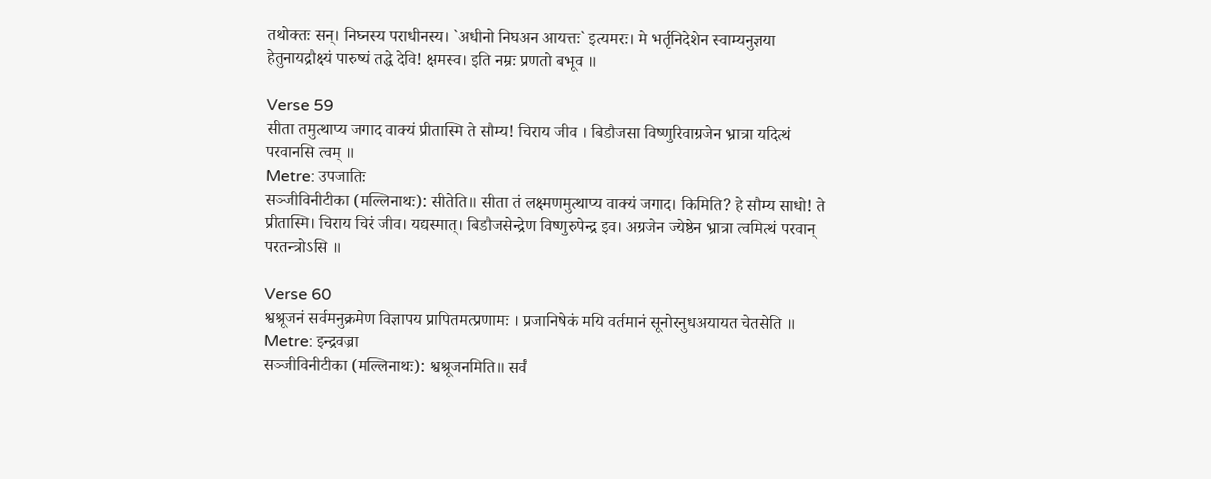तथोक्तः सन्। निघ्नस्य पराधीनस्य। `अधीनो निघअन आयत्तः` इत्यमरः। मे भर्तृनिदेशेन स्वाम्यनुज्ञया हेतुनायद्रौक्ष्यं पारुष्यं तद्धे देवि! क्षमस्व। इति नम्रः प्रणतो बभूव ॥

Verse 59
सीता तमुत्थाप्य जगाद वाक्यं प्रीतास्मि ते सौम्य! चिराय जीव । बिडौजसा विष्णुरिवाग्रजेन भ्रात्रा यदित्थं परवानसि त्वम् ॥
Metre: उपजातिः
सञ्जीविनीटीका (मल्लिनाथः): सीतेति॥ सीता तं लक्ष्मणमुत्थाप्य वाक्यं जगाद। किमिति? हे सौम्य साधो! ते प्रीतास्मि। चिराय चिरं जीव। यद्यस्मात्। बिडौजसेन्द्रेण विष्णुरुपेन्द्र इव। अग्रजेन ज्येष्ठेन भ्रात्रा त्वमित्थं परवान् परतन्त्रोऽसि ॥

Verse 60
श्वश्रूजनं सर्वमनुक्रमेण विज्ञापय प्रापितमत्प्रणामः । प्रजानिषेकं मयि वर्तमानं सूनोरनुधअयायत चेतसेति ॥
Metre: इन्द्रवज्रा
सञ्जीविनीटीका (मल्लिनाथः): श्वश्रूजनमिति॥ सर्वं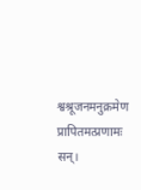श्वश्रूजनमनुक्रमेण प्रापितमत्प्रणामः सन्।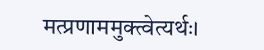मत्प्रणाममुक्त्वेत्यर्थः।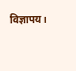विज्ञापय।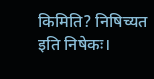किमिति? निषिच्यत इति निषेकः।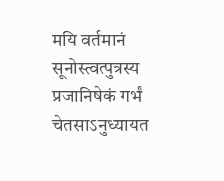मयि वर्तमानं सूनोस्त्वत्पुत्रस्य प्रजानिषेकं गर्भं चेतसाऽनुध्यायत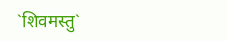`शिवमस्तु`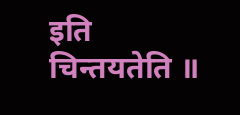इति चिन्तयतेति ॥